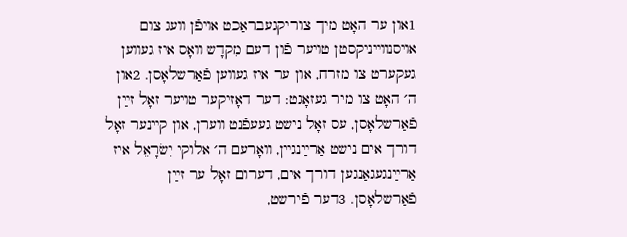1און ער האָט מיך צוריקגעבראַכט אױפֿן װעג צום אױסנװײניקסטן טױער פֿון דעם מִקדָש װאָס איז געװען געקערט צו מזרח, און ער איז געװען פֿאַרשלאָסן. 2און ה׳ האָט צו מיר געזאָגט: דער דאָזיקער טױער זאָל זײַן פֿאַרשלאָסן, עס זאָל נישט געעפֿנט װערן, און קײנער זאָל דורך אים נישט אַרײַנגײן, װאָרעם ה׳ אלוקי יִשׂרָאֵל איז אַרײַנגעגאַנגען דורך אים, דערום זאָל ער זײַן פֿאַרשלאָסן. 3דער פֿירשט,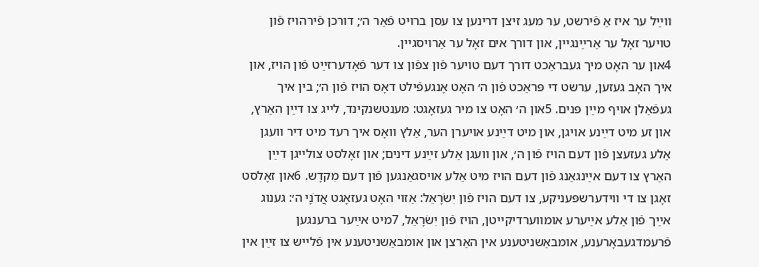װײַל ער איז אַ פֿירשט, ער מעג זיצן דרינען צו עסן ברױט פֿאַר ה׳; דורכן פֿירהױז פֿון טױער זאָל ער אַרײַנגײן, און דורך אים זאָל ער אַרױסגײן.
4און ער האָט מיך געבראַכט דורך דעם טױער פֿון צפֿון צו דער פֿאָדערזײַט פֿון הױז, און איך האָב געזען, ערשט די פּראַכט פֿון ה׳ האָט אָנגעפֿילט דאָס הױז פֿון ה׳; בין איך געפֿאַלן אױף מײַן פּנים. 5און ה׳ האָט צו מיר געזאָגט: מענטשנקינד, לײג צו דײַן האַרץ, און זע מיט דײַנע אױגן, און מיט דײַנע אױערן הער, אַלץ װאָס איך רעד מיט דיר װעגן אַלע געזעצן פֿון דעם הױז פֿון ה׳, און װעגן אַלע זײַנע דינים; און זאָלסט צולײגן דײַן האַרץ צו דעם אײַנגאַנג פֿון דעם הױז מיט אַלע אױסגאַנגען פֿון דעם מִקדָש. 6און זאָלסט זאָגן צו די װידערשפּעניקע, צו דעם הױז פֿון יִשׂרָאֵל: אַזױ האָט געזאָגט אֲדֹנָי ה׳: גענוג אײַך פֿון אַלע אײַערע אומװערדיקײטן, הױז פֿון יִשׂרָאֵל, 7מיט אײַער ברענגען פֿרעמדגעבאָרענע, אומבאַשניטענע אין האַרצן און אומבאַשניטענע אין פֿלײש צו זײַן אין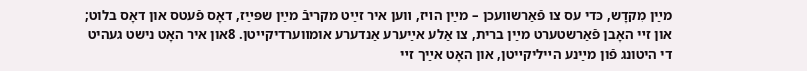מײַן מִקדָש, כּדי עס צו פֿאַרשװעכן – מײַן הױז, װען איר זײַט מקריבֿ מײַן שפּײַז, דאָס פֿעטס און דאָס בלוט; און זײ האָבן פֿאַרשטערט מײַן ברית, צו אַלע אײַערע אַנדערע אומװערדיקײטן. 8און איר האָט נישט געהיט די היטונג פֿון מײַנע הײליקײטן, און האָט אײַך זײ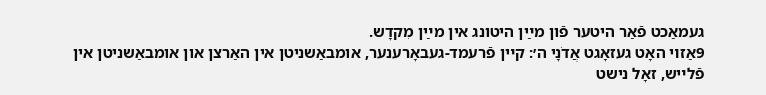געמאַכט פֿאַר היטער פֿון מײַן היטונג אין מײַן מִקדָש.
9אַזױ האָט געזאָגט אֲדֹנָי ה׳: קײן פֿרעמד-געבאָרענער, אומבאַשניטן אין האַרצן און אומבאַשניטן אין פֿלײש, זאָל נישט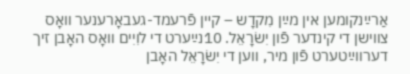אַרײַנקומען אין מײַן מִקדָש – קײן פֿרעמד-געבאָרענער װאָס צװישן די קינדער פֿון יִשׂרָאֵל. 10נײַערט די לוִיִים װאָס האָבן זיך דערװײַטערט פֿון מיר, װען די יִשׂרָאֵל האָבן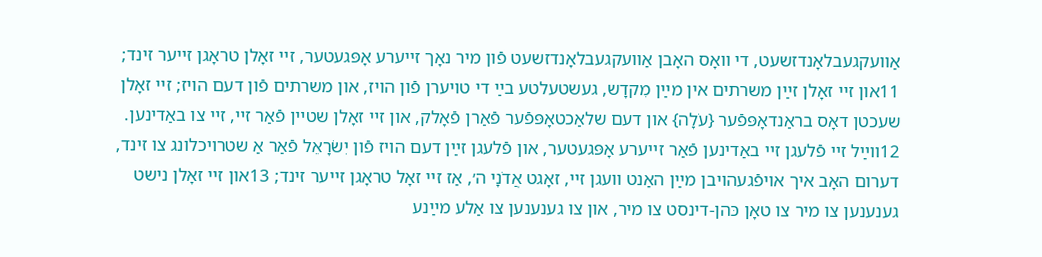אַװעקגעבלאָנדזשעט, די װאָס האָבן אַװעקגעבלאָנדזשעט פֿון מיר נאָך זײערע אָפּגעטער, זײ זאָלן טראָגן זײער זינד; 11און זײ זאָלן זײַן משרתים אין מײַן מִקדָש, געשטעלטע בײַ די טױערן פֿון הױז, און משרתים פֿון דעם הױז; זײ זאָלן שעכטן דאָס בראַנדאָפּפֿער {עֹלָה} און דעם שלאַכטאָפּפֿער פֿאַרן פֿאָלק, און זײ זאָלן שטײן פֿאַר זײ, זײ צו באַדינען. 12װײַל זײ פֿלעגן זײ באַדינען פֿאַר זײערע אָפּגעטער, און פֿלעגן זײַן דעם הױז פֿון יִשׂרָאֵל פֿאַר אַ שטרױכלונג צו זינד, דערום האָב איך אױפֿגעהױבן מײַן האַנט װעגן זײ, זאָגט אֲדֹנָי ה׳, אַז זײ זאָל טראָגן זײער זינד; 13און זײ זאָלן נישט גענענען צו מיר צו טאָן כּהן-דינסט צו מיר, און צו גענענען צו אַלע מײַנע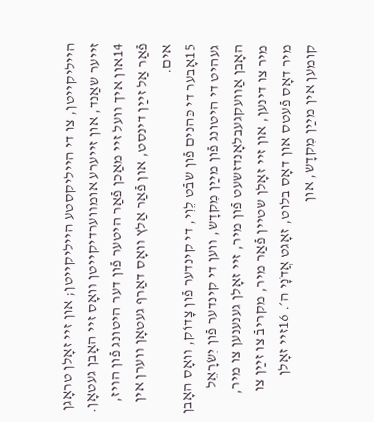הײליקײטן, צו די הײליקסטע הײליקײטן; און זײ זאָלן טראָגן זײער שאַנד, און זײערע אומװערדיקײטן װאָס זײ האָבן געטאָן. 14און איך װעל זײ מאַכן פֿאַר היטער פֿון דער היטונג פֿון הױז, פֿאַר אַל זײַן דינסט, און פֿאַר אַלץ װאָס דאַרף געטאָן װערן אין אים.
15אָבער די כּהנים פֿון שבֿט לֵוִי, די קינדער פֿון צָדוֹק, װאָס האָבן געהיט די היטונג פֿון מײַן מִקדָש, װען די קינדער פֿון יִשׂרָאֵל האָבן אַװעקגעבלאָנדזשעט פֿון מיר, זײ זאָלן גענענען צו מיר, מיר צו דינען, און זײ זאָלן שטײן פֿאַר מיר, מקריבֿ צו זײַן צו מיר דאָס פֿעטס און דאָס בלוט, זאָגט אֲדֹנָי ה׳. 16זײ זאָלן קומען אין מײַן מִקדָש, און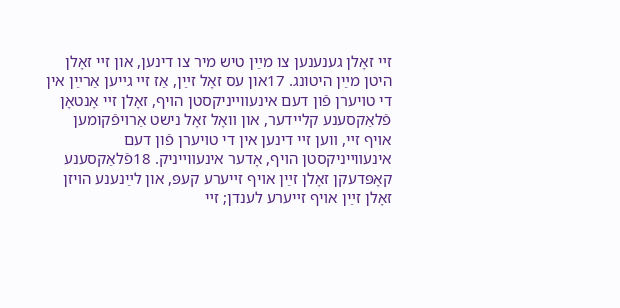זײ זאָלן גענענען צו מײַן טיש מיר צו דינען, און זײ זאָלן היטן מײַן היטונג. 17און עס זאָל זײַן, אַז זײ גײען אַרײַן אין די טױערן פֿון דעם אינעװײניקסטן הױף, זאָלן זײ אָנטאָן פֿלאַקסענע קלײדער, און װאָל זאָל נישט אַרױפֿקומען אױף זײ, װען זײ דינען אין די טױערן פֿון דעם אינעװײניקסטן הױף, אָדער אינעװײניק. 18פֿלאַקסענע קאָפּדעקן זאָלן זײַן אױף זײערע קעפּ, און לײַנענע הױזן זאָלן זײַן אױף זײערע לענדן; זײ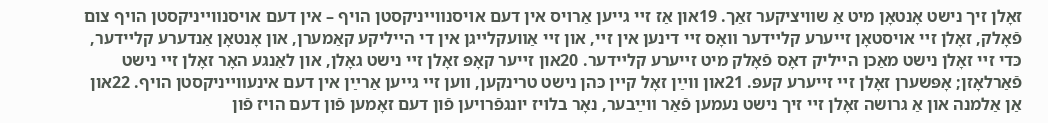זאָלן זיך נישט אָנטאָן מיט אַ שװיציקער זאַך. 19און אַז זײ גײען אַרױס אין דעם אױסנװײניקסטן הױף – אין דעם אױסנװײניקסטן הױף צום פֿאָלק, זאָלן זײ אױסטאָן זײערע קלײדער װאָס זײ דינען אין זײ, און זײ אַװעקלײגן אין די הײליקע קאַמערן, און אָנטאָן אַנדערע קלײדער, כּדי זײ זאָלן נישט מאַכן הײליק דאָס פֿאָלק מיט זײערע קלײדער. 20און זײער קאָפּ זאָלן זײ נישט גאָלן, און לאַנגע האָר זאָלן זײ נישט פֿאַרלאָזן; אָפּשערן זאָלן זײ זײערע קעפּ. 21און װײַן זאָל קײן כּהן נישט טרינקען, װען זײ גײען אַרײַן אין דעם אינעװײניקסטן הױף. 22און אַן אַלמנה און אַ גרושה זאָלן זײ זיך נישט נעמען פֿאַר װײַבער, נאָר בלױז יונגפֿרױען פֿון דעם זאָמען פֿון דעם הױז פֿון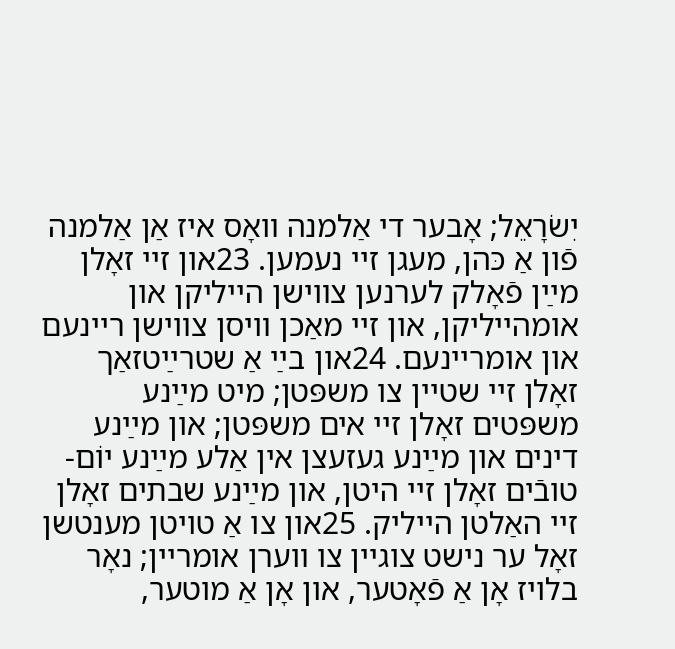יִשׂרָאֵל; אָבער די אַלמנה װאָס איז אַן אַלמנה פֿון אַ כּהן, מעגן זײ נעמען. 23און זײ זאָלן מײַן פֿאָלק לערנען צװישן הײליקן און אומהײליקן, און זײ מאַכן װיסן צװישן רײנעם און אומרײנעם. 24און בײַ אַ שטרײַטזאַך זאָלן זײ שטײן צו משפּטן; מיט מײַנע משפּטים זאָלן זײ אים משפּטן; און מײַנע דינים און מײַנע געזעצן אין אַלע מײַנע יוֹם-טובֿים זאָלן זײ היטן, און מײַנע שבתים זאָלן זײ האַלטן הײליק. 25און צו אַ טױטן מענטשן זאָל ער נישט צוגײן צו װערן אומרײן; נאָר בלױז אָן אַ פֿאָטער, און אָן אַ מוטער,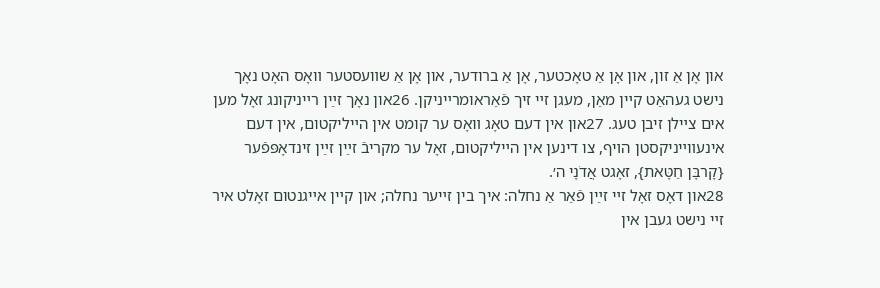און אָן אַ זון, און אָן אַ טאָכטער, אָן אַ ברודער, און אָן אַ שװעסטער װאָס האָט נאָך נישט געהאַט קײן מאַן, מעגן זײ זיך פֿאַראומרײניקן. 26און נאָך זײַן רײניקונג זאָל מען אים צײלן זיבן טעג. 27און אין דעם טאָג װאָס ער קומט אין הײליקטום, אין דעם אינעװײניקסטן הױף, צו דינען אין הײליקטום, זאָל ער מקריבֿ זײַן זײַן זינדאָפּפֿער {קָרבָּן חַטָּאת}, זאָגט אֲדֹנָי ה׳.
28און דאָס זאָל זײ זײַן פֿאַר אַ נחלה: איך בין זײער נחלה; און קײן אײגנטום זאָלט איר זײ נישט געבן אין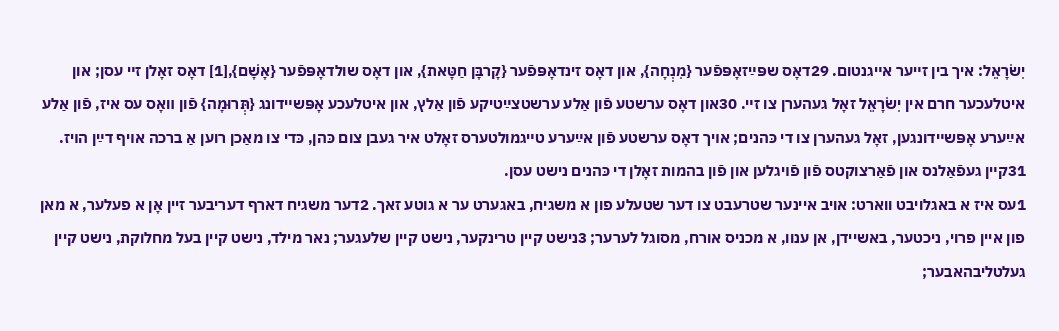יִשׂרָאֵל: איך בין זײער אײגנטום. 29דאָס שפּײַזאָפּפֿער {מִנְחָה}, און דאָס זינדאָפּפֿער {קָרבָּן חַטָּאת}, און דאָס שולדאָפּפֿער {אָשָׁם},[1] דאָס זאָלן זײ עסן; און איטלעכער חרם אין יִשׂרָאֵל זאָל געהערן צו זײ. 30און דאָס ערשטע פֿון אַלע ערשטצײַטיקע פֿון אַלץ, און איטלעכע אָפּשײדונג {תְּרוּמָה} פֿון װאָס עס איז, פֿון אַלע אײַערע אָפּשײדונגען, זאָל געהערן צו די כּהנים; אױך דאָס ערשטע פֿון אײַערע טײגמולטערס זאָלט איר געבן צום כּהן, כּדי צו מאַכן רוען אַ ברכה אױף דײַן הױז. 31קײן געפֿאַלנס און פֿאַרצוקטס פֿון פֿױגלען און פֿון בהמות זאָלן די כּהנים נישט עסן.
1עס איז א באגלויבט ווארט: אויב איינער שטרעבט צו דער שטעלע פון א משגיח, באגערט ער א גוטע זאך. 2דער משגיח דארף דעריבער זיין אָן א פעלער, א מאן פון איין פרוי, ניכטער, באשיידן, אן ענוו, א מכניס אורח, מסוגל לערער; 3נישט קיין טרינקער, נישט קיין שלעגער; נאר מילד, נישט קיין בעל מחלוקת, נישט קיין געלטליבהאבער;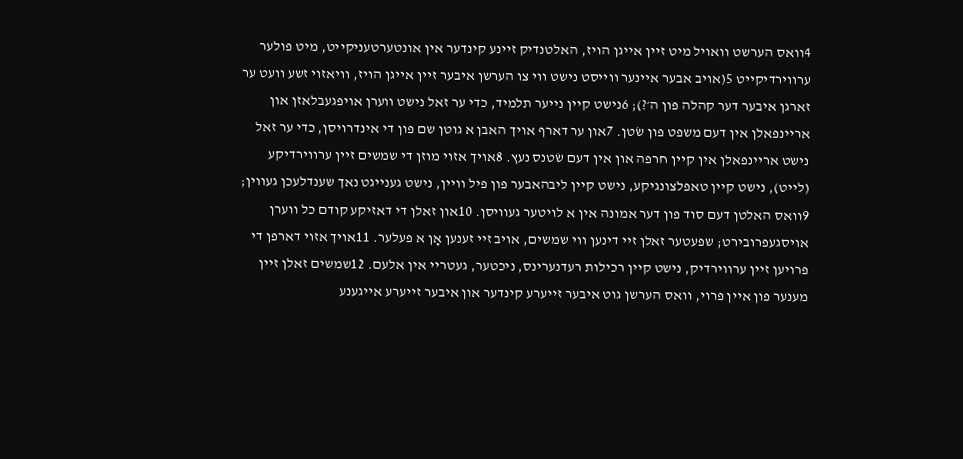4וואס הערשט וואויל מיט זיין אייגן הויז, האלטנדיק זיינע קינדער אין אונטערטעניקייט, מיט פולער ערווירדיקייט 5(אויב אבער איינער ווייסט נישט ווי צו הערשן איבער זיין אייגן הויז, וויאזוי זשע וועט ער זארגן איבער דער קהלה פון ה׳?); 6נישט קיין נייער תלמיד, כדי ער זאל נישט ווערן אויפגעבלאזן און אריינפאלן אין דעם משפט פון שׂטן. 7און ער דארף אויך האבן א גוטן שם פון די אינדרויסן, כדי ער זאל נישט אריינפאלן אין קיין חרפה און אין דעם שׂטנס נעץ. 8אויך אזוי מוזן די שמשים זיין ערווירדיקע (לייט), נישט קיין טאפלצונגיקע, נישט קיין ליבהאבער פון פיל וויין, נישט גענייגט נאך שענדלעכן געווין; 9וואס האלטן דעם סוד פון דער אמונה אין א לויטער געוויסן. 10און זאלן די דאזיקע קודם כל ווערן אויסגעפרובירט; שפעטער זאלן זיי דינען ווי שמשים, אויב זיי זענען אָן א פעלער. 11אויך אזוי דארפן די פרויען זיין ערווירדיק, נישט קיין רכילות רעדנערינס, ניכטער, געטריי אין אלעם. 12שמשים זאלן זיין מענער פון איין פרוי, וואס הערשן גוט איבער זייערע קינדער און איבער זייערע אייגענע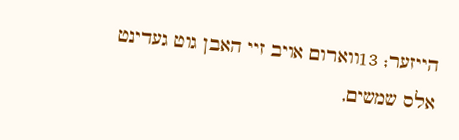הייזער; 13ווארום אויב זיי האבן גוט געדינט אלס שמשים,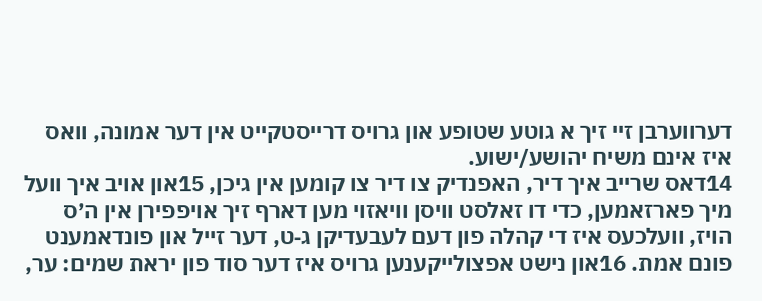דערווערבן זיי זיך א גוטע שטופע און גרויס דרייסטקייט אין דער אמונה, וואס איז אינם משיח יהושע/ישוע.
14דאס שרייב איך דיר, האפנדיק צו דיר צו קומען אין גיכן, 15און אויב איך וועל מיך פארזאמען, כדי דו זאלסט וויסן וויאזוי מען דארף זיך אויפפירן אין ה׳ס הויז, וועלכעס איז די קהלה פון דעם לעבעדיקן ג‑ט, דער זייל און פונדאמענט פונם אמת. 16און נישט אפצולייקענען גרויס איז דער סוד פון יראת שמים: ער,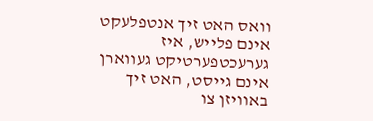וואס האט זיך אנטפלעקט אינם פלייש, איז גערעכטפערטיקט געווארן אינם גייסט, האט זיך באוויזן צו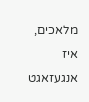מלאכים, איז אנגעזאגט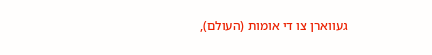געווארן צו די אומות (העולם),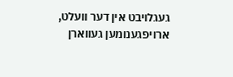געגלויבט אין דער וועלט, ארויפגענומען געווארן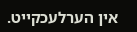אין הערלעכקייט.